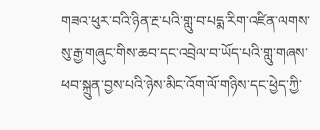གཟའ་ཕུར་བའི་ཉིན་རྔ་པའི་གླུ་བ་པདྨ་རིག་འཛིན་ལགས་སུ་རྒྱ་གཞུང་གིས་ཆབ་དང་འབྲེལ་བ་ཡོད་པའི་གླུ་གཞས་ཕབ་སྐྲུན་བྱས་པའི་ཉེས་མིང་འོག་ལོ་གཉིས་དང་ཕྱེད་ཀྱི་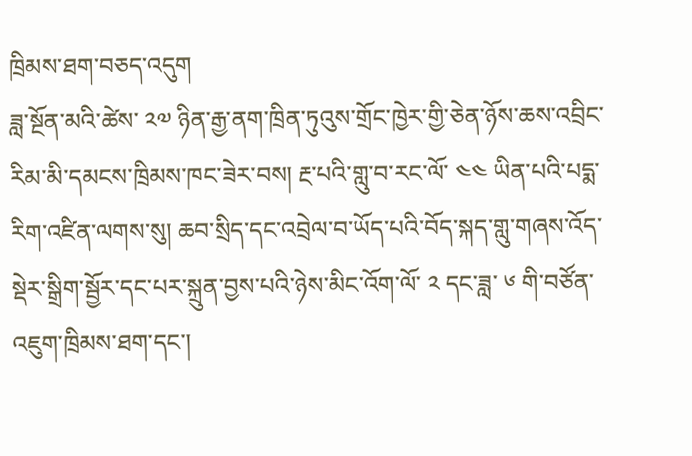ཁྲིམས་ཐག་བཅད་འདུག
ཟླ་སྔོན་མའི་ཚེས་ ༢༧ ཉིན་རྒྱ་ནག་ཁྲིན་ཏུའུས་གྲོང་ཁྱེར་གྱི་ཅེན་ཉོས་ཆས་འབྲིང་རིམ་མི་དམངས་ཁྲིམས་ཁང་ཟེར་བས། རྔ་པའི་གླུ་བ་རང་ལོ་ ༤༤ ཡིན་པའི་པདྨ་རིག་འཛིན་ལགས་སུ། ཆབ་སྲིད་དང་འབྲེལ་བ་ཡོད་པའི་བོད་སྐད་གླུ་གཞས་འོད་སྡེར་སྒྲིག་སྦྱོར་དང་པར་སྐྲུན་བྱས་པའི་ཉེས་མིང་འོག་ལོ་ ༢ དང་ཟླ་ ༦ གི་བཙོན་འཇུག་ཁྲིམས་ཐག་དང་།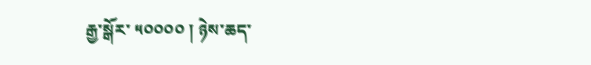རྒྱ་སྒོར་ ༥༠༠༠༠ ། ཉེས་ཆད་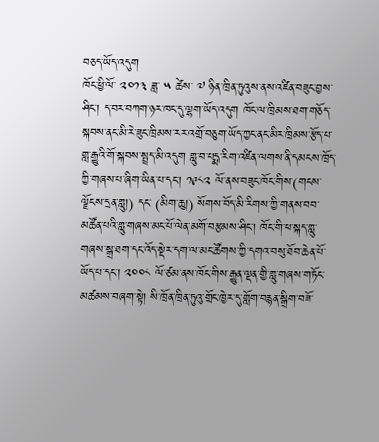བཅད་ཡོད་འདུག
ཁོང་ཕྱི་ལོ་ ༢༠༡༣ ཟླ་ ༥ ཚེས་ ༧ ཉིན་ཁྲིན་ཏུའུས་ནས་འཛིན་བཟུང་བྱས་ཤིང་། ད་བར་བཀག་ཉར་ཁང་དུ་ལྷག་ཡོད་འདུག ཁོང་ལ་ཁྲིམས་ཐག་གཅོད་སྐབས་ནང་མི་རེ་ཟུང་ཁྲིམས་རར་འགྲོ་བཅུག་ཡོད་ཀྱང་ནང་མིར་ཁྲིམས་རྩོད་པ་གླ་རྒྱུའི་གོ་སྐབས་སྤྲད་མི་འདུག གླུ་བ་པདྨ་རིག་འཛིན་ལགས་ནི་དམངས་ཁྲོད་ཀྱི་གཞས་པ་ཞིག་ཡིན་པ་དང་། ༡༩༨༢ ལོ་ནས་བཟུང་ཁོང་གིས་(གངས་ལྗོངས་དྲན་གླུ།) དང་ (མིག་ཆུ།) སོགས་བོད་མི་རིགས་ཀྱི་གནས་བབ་མཚོན་པའི་གླུ་གཞས་མང་པོ་ལེན་མགོ་བརྩམས་ཤིང་། ཁོང་གི་ཕ་སྐད་གླུ་གཞས་སྒྲ་ཐག་དང་འོད་སྡེར་དག་ལ་མང་ཚོགས་ཀྱི་དགའ་བསུ་ཐོབ་ཆེན་པོ་ཡོད་པ་དང་། ༢༠༠༨ ལོ་ཙམ་ནས་ཁོང་གིས་རྒྱུན་ལྡན་གྱི་གླུ་གཞས་གཏོང་མཚམས་བཞག་སྟེ། སི་ཁྲོན་ཁྲིན་ཏུའུ་གྲོང་ཁྱེར་དུ་གློག་བརྙན་སྒྲིག་བཟོ་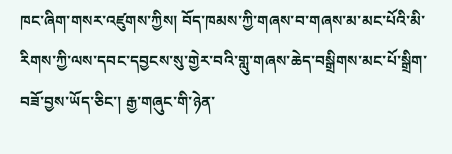ཁང་ཞིག་གསར་འཛུགས་ཀྱིས། བོད་ཁམས་ཀྱི་གཞས་བ་གཞས་མ་མང་པོའི་མི་རིགས་ཀྱི་ལས་དབང་དབྱངས་སུ་གྱེར་བའི་གླུ་གཞས་ཆེད་བསྒྲིགས་མང་པོ་སྒྲིག་བཟོ་བྱས་ཡོད་ཅིང་། རྒྱ་གཞུང་གི་ཉེན་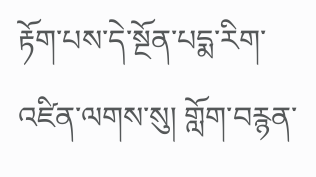རྟོག་པས་དེ་སྔོན་པདྨ་རིག་འཛིན་ལགས་སུ། གློག་བརྙན་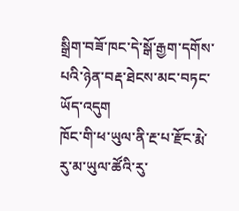སྒྲིག་བཟོ་ཁང་དེ་སྒོ་རྒྱག་དགོས་པའི་ཉེན་བརྡ་ཐེངས་མང་བཏང་ཡོད་འདུག
ཁོང་གི་ཕ་ཡུལ་ནི་རྔ་པ་རྫོང་རྨེ་རུ་མ་ཡུལ་ཚོའི་རུ་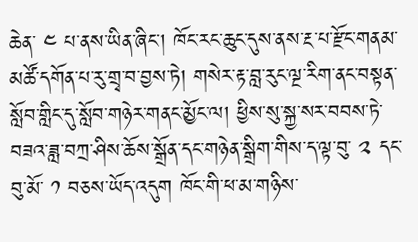ཆེན་ ༤ པ་ནས་ཡིན་ཞིང་། ཁོང་རང་ཆུང་དུས་ནས་རྔ་པ་རྫོང་གནམ་མཚོ་དགོན་པ་རུ་གྲྭ་བ་བྱས་ཏེ། གསེར་རྟ་བླ་རུང་ལྔ་རིག་ནང་བསྟན་སློབ་གླིང་དུ་སློབ་གཉེར་གནང་མྱོང་ལ། ཕྱིས་སུ་སྐྱ་སར་བབས་ཏེ་བཟའ་ཟླ་བཀྲ་ཤིས་ཆོས་སྒྲོན་དང་གཉེན་སྒྲིག་གིས་ད་ལྟ་བུ་ ༢ དང་བུ་མོ་ ༡ བཅས་ཡོད་འདུག ཁོང་གི་ཕ་མ་གཉིས་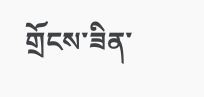གྲོངས་ཟིན་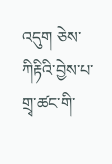འདུག ཅེས་ཀིརྟིའི་བྱེས་པ་གྲྭ་ཚང་གི་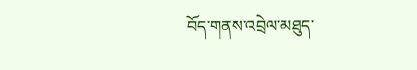བོད་གནས་འབྲེལ་མཐུད་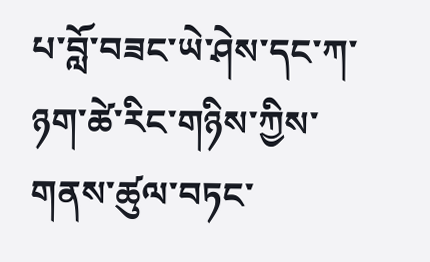པ་བློ་བཟང་ཡེ་ཤེས་དང་ཀ་ཉག་ཚེ་རིང་གཉིས་ཀྱིས་གནས་ཚུལ་བཏང་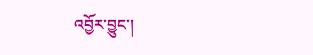འབྱོར་བྱུང་།